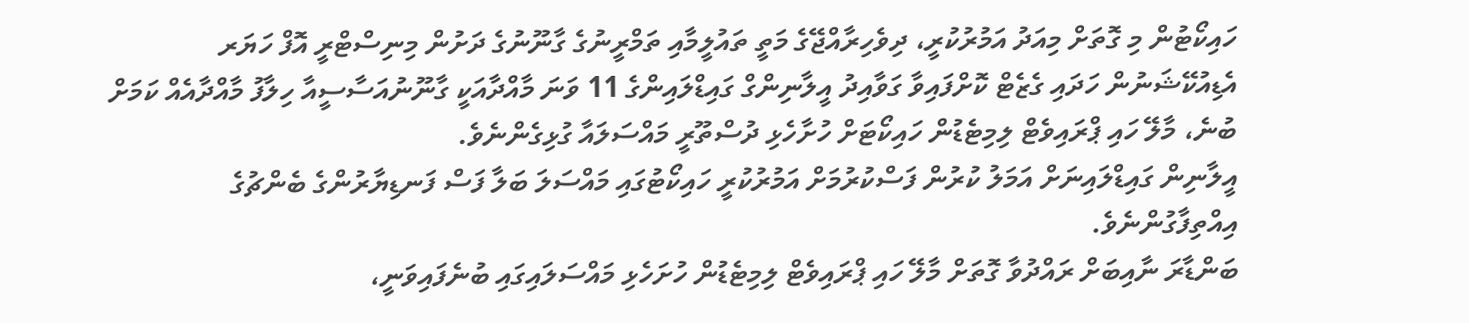ހައިކޯޓުން މި ގޮތަށް މިއަދު އަމުރުކުރީ، ދިވެހިރާއްޖޭގެ މަތީ ތައުލީމާއި ތަމްރީނުގެ ގާނޫނުގެ ދަށުން މިނިސްޓްރީ އޮފް ހަޔަރ އެޑިއުކޭޝަނުން ހަދައި ގެޒެޓް ކޮށްފައިވާ ގަވާއިދު އީލާނިންގް ގައިޑްލައިންގެ 11 ވަނަ މާއްދާއަކީ ގާނޫނުއަސާސީއާ ހިލާފު މާއްދާއެއް ކަމަށް ބުނެ، މާލޭ ހައި ޕްރައިވެޓް ލިމިޓެޑުން ހައިކޯޓަށް ހުށާހެޅި ދުސްތޫރީ މައްސަލައާ ގުޅިގެންނެވެ.
އީލާނިން ގައިޑްލައިނަށް އަމަލު ކުރުން ފަސްކުރުމަށް އަމުރުކުރީ ހައިކޯޓުގައި މައްސަލަ ބަލާ ފަސް ފަނޑިޔާރުންގެ ބެންޗުގެ އިއްތިފާގުންނެވެ.
ބަންޑާރަ ނާއިބަށް ރައްދުވާ ގޮތަށް މާލޭ ހައި ޕްރައިވެޓް ލިމިޓެޑުން ހުށަހެޅި މައްސަލައިގައި ބުނެފައިވަނީ،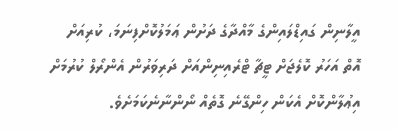އީލާނިން ގައިޑްލައިންގެ މާއްދާގެ ދަށުން ޢަމަލުކޮށްފިނަމަ، ކުރިއަށް އޮތް އަހަރު ކޮލެޖަށް ޓީޗާ ޓްރެއިނިންއަށް ދަރިވަރުން އެންރޯލް ކުރުމަށް އިޢުލާންކޮށް އެކަން ހިންގޭނެ ގޮތެއް ނޯންނާނެކަމަށެވެ.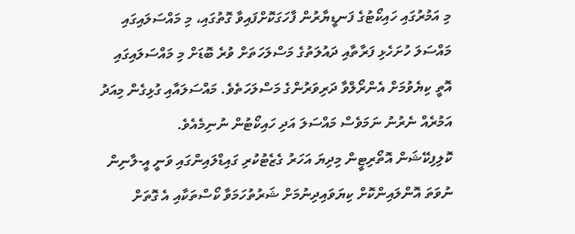މި އަމުރުގައި ހައިކޯޓުގެ ފަނޑީޔާރުން ފާހަގަކޮށްފައިވާ ގޮތުގައި، މި މައްސަލައިގައި މައްސަލަ ހުށަހެޅި ފަރާތާއި ދައުލަތުގެ މަސްލަހަތަށް ވުރެ ބޮޑަށް މި މައްސަލައިގައި އޮތީ ކިޔެވުމަށް އެންރޯލްވާ ދަރިވަރުންގެ މަސްލަހަތެވެ. މައްސަލައާއި ގުޅިގެން މިއަދު އަމުރެއް ނެރުނު ނަމަވެސް މައްސަލަ އަދި ހައިކޯޓުން ނުނިމެއެވެ.
ކޮލިފިކޭޝަން އޮތޯރިޓީން މިދިޔަ އަހަރު ގެޒެޓުކުރި ގައިޑްލައިންގައި ވަނީ އީ-ލާނިން ނުވަތަ އޮންލައިންކޮށް ކިޔަވައިދިނުމަށް ޝަރުތުހަމަވާ ކޯސްތަކާއި އެ ގޮތަށް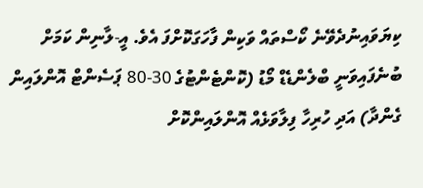ކިޔަވައިނުދެވޭނެ ކޯސްތައް ވަކިން ފާހަގަކޮށްފަ އެވެ. އީ-ލާނިން ކަމަށް ބުނެފައިވަނީ ބްލެންޑެޑް މޯޑު (ކޮންޓެންޓުގެ 30-80 ޕަސެންޓް އޮންލައިން ގެންދާ) އަދި ހުރިހާ ފިލާވަޅެއް އޮންލައިންކޮށް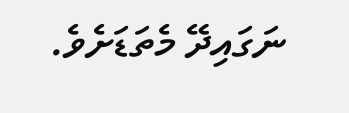ނަގައިދޭ މެތަޑަށެވެ.